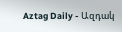Aztag Daily - Ազդակ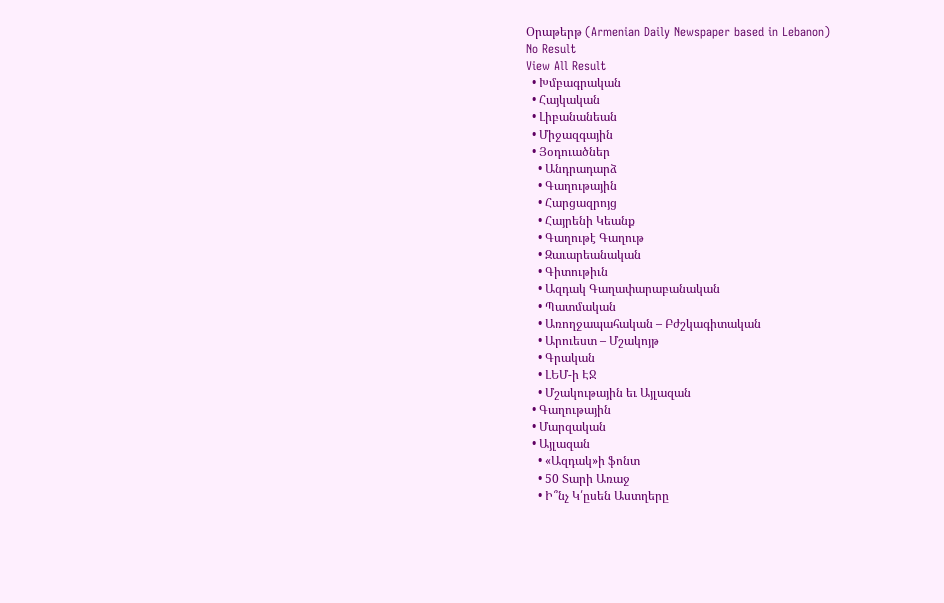Օրաթերթ (Armenian Daily Newspaper based in Lebanon)
No Result
View All Result
  • Խմբագրական
  • Հայկական
  • Լիբանանեան
  • Միջազգային
  • Յօդուածներ
    • Անդրադարձ
    • Գաղութային
    • Հարցազրոյց
    • Հայրենի Կեանք
    • Գաղութէ Գաղութ
    • Զաւարեանական
    • Գիտութիւն
    • Ազդակ Գաղափարաբանական
    • Պատմական
    • Առողջապահական – Բժշկագիտական
    • Արուեստ – Մշակոյթ
    • Գրական
    • ԼԵՄ-ի ԷՋ
    • Մշակութային եւ Այլազան
  • Գաղութային
  • Մարզական
  • Այլազան
    • «Ազդակ»ի ֆոնտ
    • 50 Տարի Առաջ
    • Ի՞նչ Կ՛ըսեն Աստղերը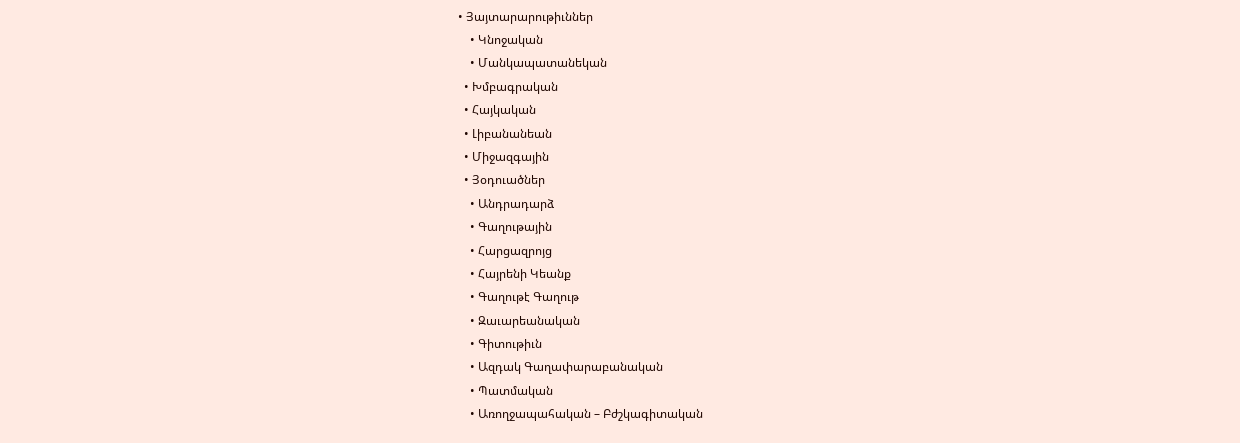• Յայտարարութիւններ
    • Կնոջական
    • Մանկապատանեկան
  • Խմբագրական
  • Հայկական
  • Լիբանանեան
  • Միջազգային
  • Յօդուածներ
    • Անդրադարձ
    • Գաղութային
    • Հարցազրոյց
    • Հայրենի Կեանք
    • Գաղութէ Գաղութ
    • Զաւարեանական
    • Գիտութիւն
    • Ազդակ Գաղափարաբանական
    • Պատմական
    • Առողջապահական – Բժշկագիտական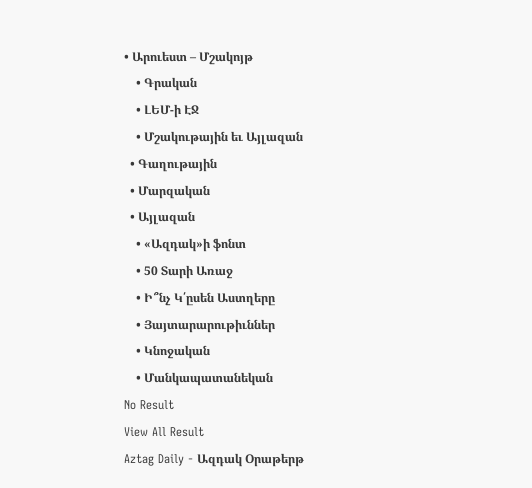• Արուեստ – Մշակոյթ
    • Գրական
    • ԼԵՄ-ի ԷՋ
    • Մշակութային եւ Այլազան
  • Գաղութային
  • Մարզական
  • Այլազան
    • «Ազդակ»ի ֆոնտ
    • 50 Տարի Առաջ
    • Ի՞նչ Կ՛ըսեն Աստղերը
    • Յայտարարութիւններ
    • Կնոջական
    • Մանկապատանեկան
No Result
View All Result
Aztag Daily - Ազդակ Օրաթերթ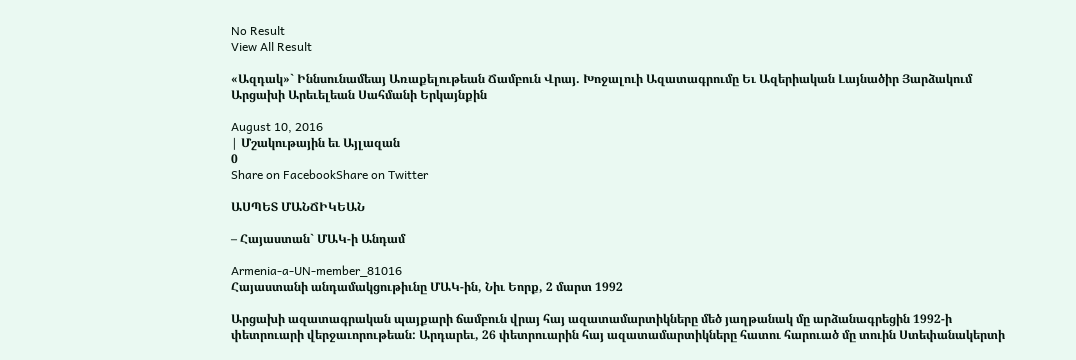No Result
View All Result

«Ազդակ»` Իննսունամեայ Առաքելութեան Ճամբուն Վրայ. Խոջալուի Ազատագրումը Եւ Ազերիական Լայնածիր Յարձակում Արցախի Արեւելեան Սահմանի Երկայնքին

August 10, 2016
| Մշակութային եւ Այլազան
0
Share on FacebookShare on Twitter

ԱՍՊԵՏ ՄԱՆՃԻԿԵԱՆ

– Հայաստան` ՄԱԿ-ի Անդամ

Armenia-a-UN-member_81016
Հայաստանի անդամակցութիւնը ՄԱԿ-ին, Նիւ Եորք, 2 մարտ 1992

Արցախի ազատագրական պայքարի ճամբուն վրայ հայ ազատամարտիկները մեծ յաղթանակ մը արձանագրեցին 1992-ի փետրուարի վերջաւորութեան: Արդարեւ, 26 փետրուարին հայ ազատամարտիկները հատու հարուած մը տուին Ստեփանակերտի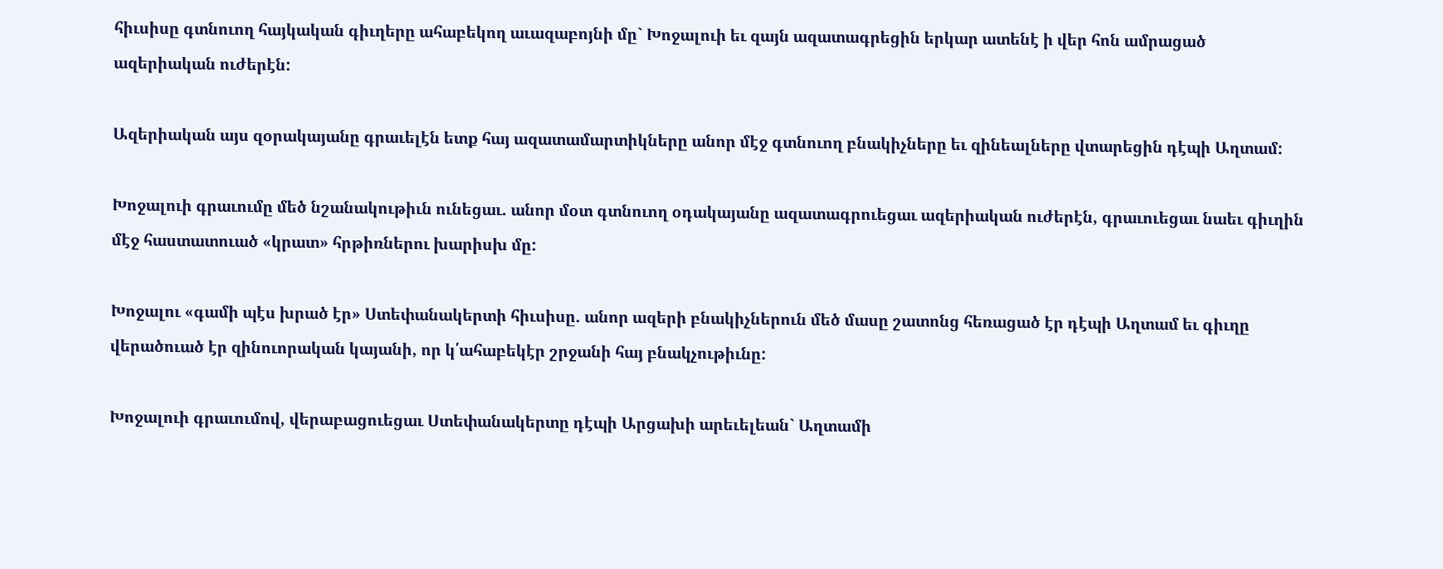հիւսիսը գտնուող հայկական գիւղերը ահաբեկող աւազաբոյնի մը` Խոջալուի եւ զայն ազատագրեցին երկար ատենէ ի վեր հոն ամրացած ազերիական ուժերէն:

Ազերիական այս զօրակայանը գրաւելէն ետք հայ ազատամարտիկները անոր մէջ գտնուող բնակիչները եւ զինեալները վտարեցին դէպի Աղտամ:

Խոջալուի գրաւումը մեծ նշանակութիւն ունեցաւ. անոր մօտ գտնուող օդակայանը ազատագրուեցաւ ազերիական ուժերէն, գրաւուեցաւ նաեւ գիւղին մէջ հաստատուած «կրատ» հրթիռներու խարիսխ մը:

Խոջալու «գամի պէս խրած էր» Ստեփանակերտի հիւսիսը. անոր ազերի բնակիչներուն մեծ մասը շատոնց հեռացած էր դէպի Աղտամ եւ գիւղը վերածուած էր զինուորական կայանի, որ կ՛ահաբեկէր շրջանի հայ բնակչութիւնը:

Խոջալուի գրաւումով, վերաբացուեցաւ Ստեփանակերտը դէպի Արցախի արեւելեան` Աղտամի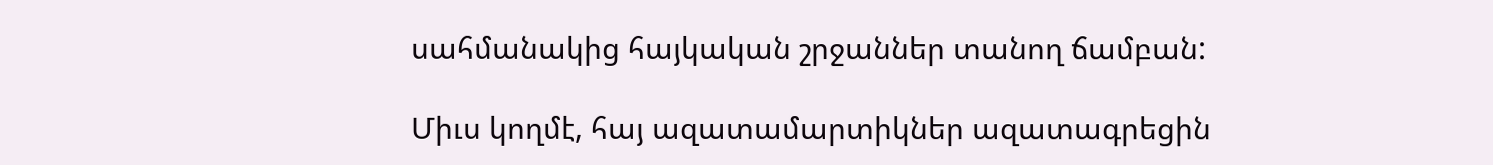սահմանակից հայկական շրջաններ տանող ճամբան:

Միւս կողմէ, հայ ազատամարտիկներ ազատագրեցին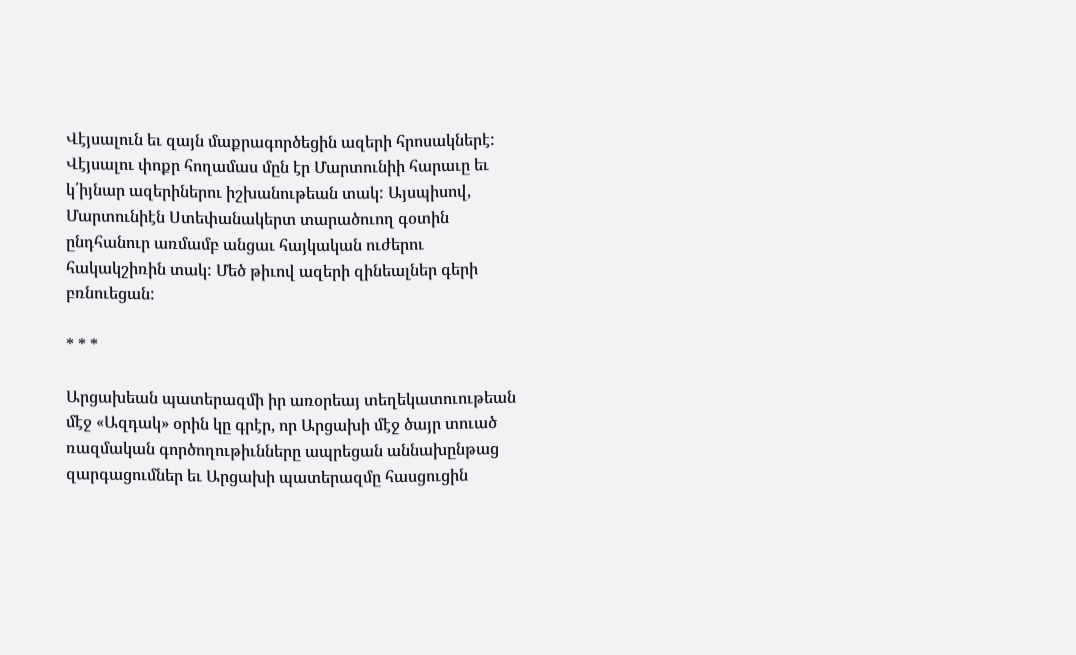Վէյսալուն եւ զայն մաքրագործեցին ազերի հրոսակներէ: Վէյսալու փոքր հողամաս մըն էր Մարտունիի հարաւը եւ կ՛իյնար ազերիներու իշխանութեան տակ: Այսպիսով, Մարտունիէն Ստեփանակերտ տարածուող գօտին ընդհանուր առմամբ անցաւ հայկական ուժերու հակակշիռին տակ: Մեծ թիւով ազերի զինեալներ գերի բռնուեցան:

* * *

Արցախեան պատերազմի իր առօրեայ տեղեկատուութեան մէջ «Ազդակ» օրին կը գրէր, որ Արցախի մէջ ծայր տուած ռազմական գործողութիւնները ապրեցան աննախընթաց զարգացումներ եւ Արցախի պատերազմը հասցուցին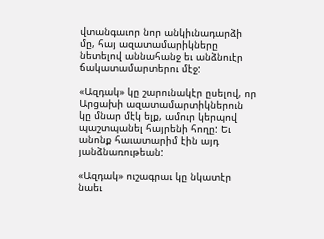վտանգաւոր նոր անկիւնադարձի մը, հայ ազատամարիկները նետելով աննահանջ եւ անձնուէր ճակատամարտերու մէջ:

«Ազդակ» կը շարունակէր ըսելով, որ Արցախի ազատամարտիկներուն կը մնար մէկ ելք, ամուր կերպով պաշտպանել հայրենի հողը: Եւ անոնք հաւատարիմ էին այդ յանձնառութեան:

«Ազդակ» ուշագրաւ կը նկատէր նաեւ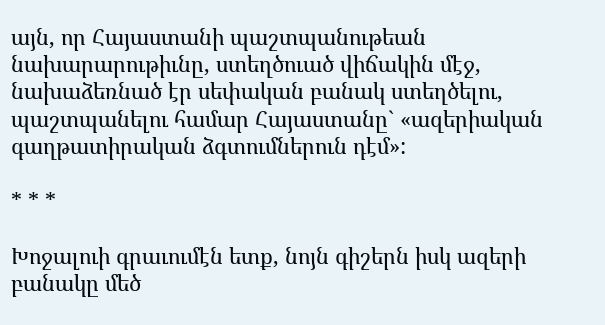այն, որ Հայաստանի պաշտպանութեան նախարարութիւնը, ստեղծուած վիճակին մէջ, նախաձեռնած էր սեփական բանակ ստեղծելու, պաշտպանելու համար Հայաստանը` «ազերիական գաղթատիրական ձգտումներուն դէմ»:

* * *

Խոջալուի գրաւումէն ետք, նոյն գիշերն իսկ ազերի բանակը մեծ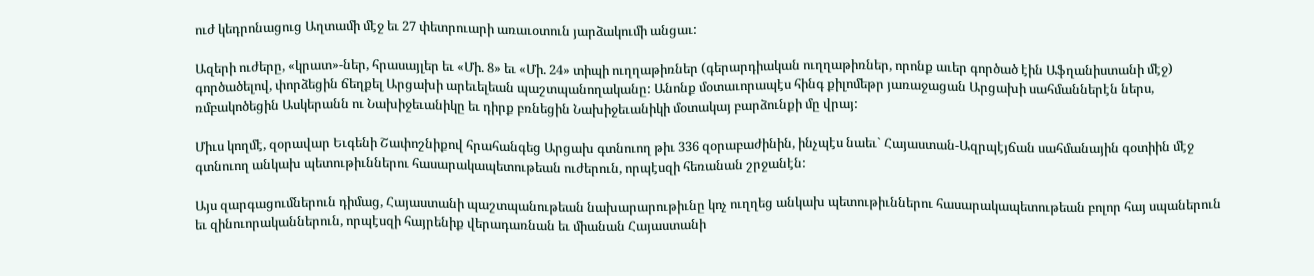ուժ կեդրոնացուց Աղտամի մէջ եւ 27 փետրուարի առաւօտուն յարձակումի անցաւ:

Ազերի ուժերը, «կրատ»-ներ, հրասայլեր եւ «Մի. 8» եւ «Մի. 24» տիպի ուղղաթիռներ (գերարդիական ուղղաթիռներ, որոնք աւեր գործած էին Աֆղանիստանի մէջ) գործածելով, փորձեցին ճեղքել Արցախի արեւելեան պաշտպանողականը: Անոնք մօտաւորապէս հինգ քիլոմեթր յառաջացան Արցախի սահմաններէն ներս, ռմբակոծեցին Ասկերանն ու Նախիջեւանիկը եւ դիրք բռնեցին Նախիջեւանիկի մօտակայ բարձունքի մը վրայ:

Միւս կողմէ, զօրավար Եւգենի Շափոշնիքով հրահանգեց Արցախ գտնուող թիւ 336 զօրաբաժինին, ինչպէս նաեւ` Հայաստան-Ազրպէյճան սահմանային գօտիին մէջ գտնուող անկախ պետութիւններու հասարակապետութեան ուժերուն, որպէսզի հեռանան շրջանէն:

Այս զարգացումներուն դիմաց, Հայաստանի պաշտպանութեան նախարարութիւնը կոչ ուղղեց անկախ պետութիւններու հասարակապետութեան բոլոր հայ սպաներուն եւ զինուորականներուն, որպէսզի հայրենիք վերադառնան եւ միանան Հայաստանի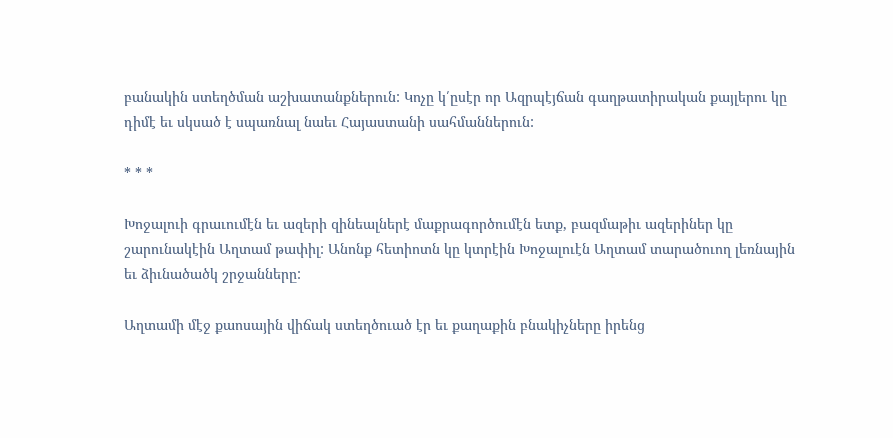բանակին ստեղծման աշխատանքներուն: Կոչը կ՛ըսէր որ Ազրպէյճան գաղթատիրական քայլերու կը դիմէ եւ սկսած է սպառնալ նաեւ Հայաստանի սահմաններուն:

* * *

Խոջալուի գրաւումէն եւ ազերի զինեալներէ մաքրագործումէն ետք, բազմաթիւ ազերիներ կը շարունակէին Աղտամ թափիլ: Անոնք հետիոտն կը կտրէին Խոջալուէն Աղտամ տարածուող լեռնային եւ ձիւնածածկ շրջանները:

Աղտամի մէջ քաոսային վիճակ ստեղծուած էր եւ քաղաքին բնակիչները իրենց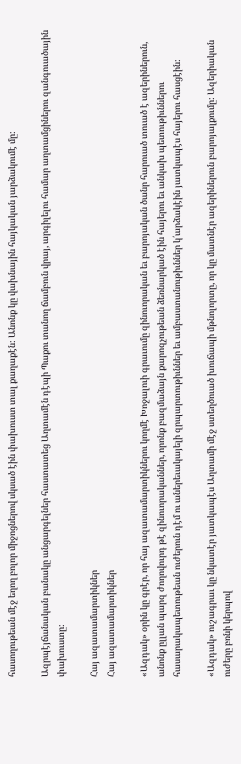հասողութեան մէջ եղող բոլոր միջոցներով սկսած էին փախուստ տալ քաղաքէն: Անոնք կը վախնային հայկական յարձակումէ մը:

Ազրպէյճանական բանակը անցարգելներ հաստատեց Աղտամէն դէպի Պաքու տանող ճամբուն վրայ, արգիլելու համար աղտամցիներու զանգուածային փախուստը:

Հայ ազատամարտիկներ
Հայ ազատամարտիկներ

«Ազդակ» օրին կը գրէր, որ հայ ազատամարտիկներու կողմէ Խոջալուի գրաւումը զինուորական եւ բարոյական ծանր հարուած տուած է ազերիներուն, անոնք ըլլան պարզ ժողովուրդ թէ զինուորականներ, որոնք բազմաձայն քարոզչութեան ձեռնարկած էին հայերու եւ անկախ պետութիւններու հասարակապետութեան ուժերուն դէմ ու աներեւակայելի զրպարտութիւններ եւ ամբաստանութիւններ կ՛արձակէին յատկապէս հայերու հասցէին:

«Ազդակ» ուշագրաւ կը նկատէր յատկապէս Աղտամի մէջ ստեղծուած խուճապի մթնոլորտը, որ կը մատնէր ազերիներուն բարոյալքումը: Ազերիական ուժերը բռնի կերպով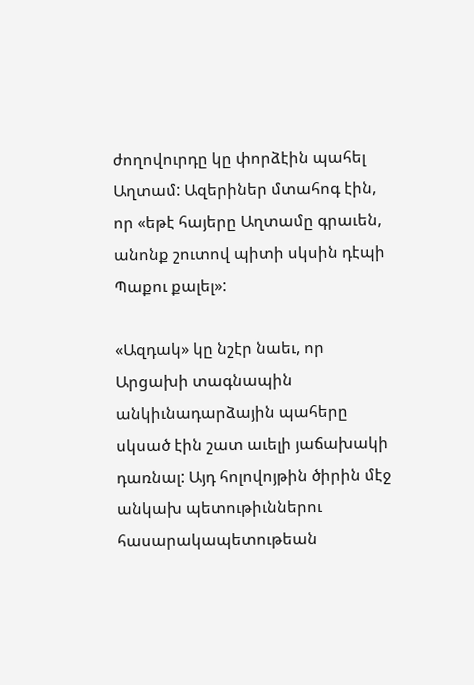ժողովուրդը կը փորձէին պահել Աղտամ: Ազերիներ մտահոգ էին, որ «եթէ հայերը Աղտամը գրաւեն, անոնք շուտով պիտի սկսին դէպի Պաքու քալել»:

«Ազդակ» կը նշէր նաեւ, որ Արցախի տագնապին անկիւնադարձային պահերը սկսած էին շատ աւելի յաճախակի դառնալ: Այդ հոլովոյթին ծիրին մէջ անկախ պետութիւններու հասարակապետութեան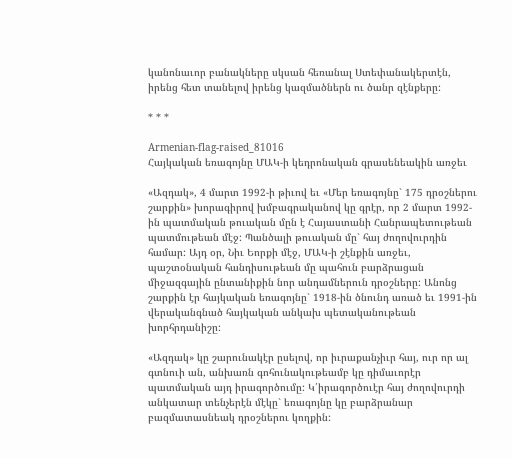կանոնաւոր բանակները սկսան հեռանալ Ստեփանակերտէն, իրենց հետ տանելով իրենց կազմածներն ու ծանր զէնքերը:

* * *

Armenian-flag-raised_81016
Հայկական եռագոյնը ՄԱԿ-ի կեդրոնական գրասենեակին առջեւ

«Ազդակ», 4 մարտ 1992-ի թիւով եւ «Մեր եռագոյնը` 175 դրօշներու շարքին» խորագիրով խմբագրականով կը գրէր, որ 2 մարտ 1992-ին պատմական թուական մըն է Հայաստանի Հանրապետութեան պատմութեան մէջ: Պանծալի թուական մը` հայ ժողովուրդին համար: Այդ օր, Նիւ Եորքի մէջ, ՄԱԿ-ի շէնքին առջեւ, պաշտօնական հանդիսութեան մը պահուն բարձրացան միջազգային ընտանիքին նոր անդամներուն դրօշները: Անոնց շարքին էր հայկական եռագոյնը` 1918-ին ծնունդ առած եւ 1991-ին վերականգնած հայկական անկախ պետականութեան խորհրդանիշը:

«Ազդակ» կը շարունակէր ըսելով, որ իւրաքանչիւր հայ, ուր որ ալ գտնուի ան, անխառն գոհունակութեամբ կը դիմաւորէր պատմական այդ իրագործումը: Կ՛իրագործուէր հայ ժողովուրդի անկատար տենչերէն մէկը` եռագոյնը կը բարձրանար բազմատասնեակ դրօշներու կողքին: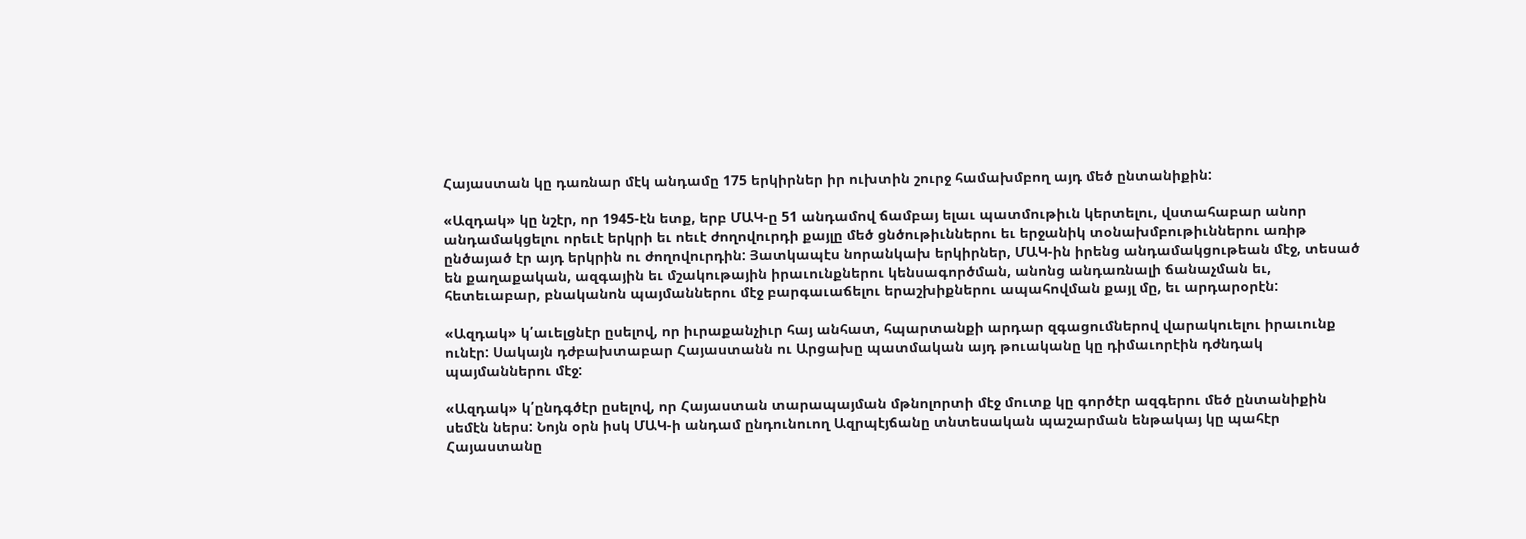Հայաստան կը դառնար մէկ անդամը 175 երկիրներ իր ուխտին շուրջ համախմբող այդ մեծ ընտանիքին:

«Ազդակ» կը նշէր, որ 1945-էն ետք, երբ ՄԱԿ-ը 51 անդամով ճամբայ ելաւ պատմութիւն կերտելու, վստահաբար անոր անդամակցելու որեւէ երկրի եւ ոեւէ ժողովուրդի քայլը մեծ ցնծութիւններու եւ երջանիկ տօնախմբութիւններու առիթ ընծայած էր այդ երկրին ու ժողովուրդին: Յատկապէս նորանկախ երկիրներ, ՄԱԿ-ին իրենց անդամակցութեան մէջ, տեսած են քաղաքական, ազգային եւ մշակութային իրաւունքներու կենսագործման, անոնց անդառնալի ճանաչման եւ, հետեւաբար, բնականոն պայմաններու մէջ բարգաւաճելու երաշխիքներու ապահովման քայլ մը, եւ արդարօրէն:

«Ազդակ» կ՛աւելցնէր ըսելով, որ իւրաքանչիւր հայ անհատ, հպարտանքի արդար զգացումներով վարակուելու իրաւունք ունէր: Սակայն դժբախտաբար Հայաստանն ու Արցախը պատմական այդ թուականը կը դիմաւորէին դժնդակ պայմաններու մէջ:

«Ազդակ» կ՛ընդգծէր ըսելով, որ Հայաստան տարապայման մթնոլորտի մէջ մուտք կը գործէր ազգերու մեծ ընտանիքին սեմէն ներս: Նոյն օրն իսկ ՄԱԿ-ի անդամ ընդունուող Ազրպէյճանը տնտեսական պաշարման ենթակայ կը պահէր Հայաստանը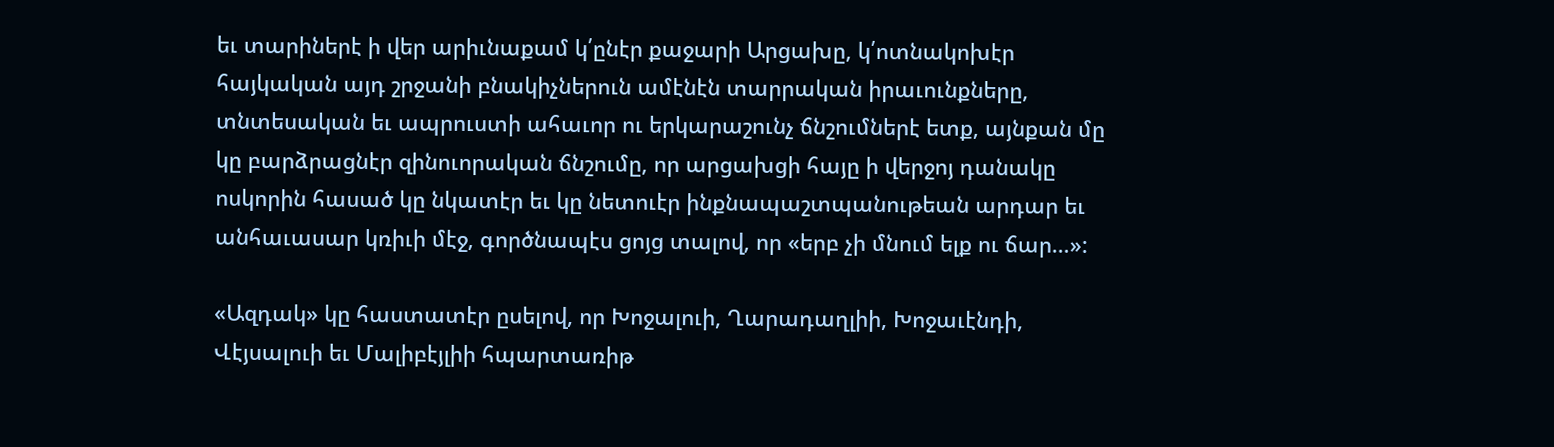եւ տարիներէ ի վեր արիւնաքամ կ՛ընէր քաջարի Արցախը, կ՛ոտնակոխէր հայկական այդ շրջանի բնակիչներուն ամէնէն տարրական իրաւունքները, տնտեսական եւ ապրուստի ահաւոր ու երկարաշունչ ճնշումներէ ետք, այնքան մը կը բարձրացնէր զինուորական ճնշումը, որ արցախցի հայը ի վերջոյ դանակը ոսկորին հասած կը նկատէր եւ կը նետուէր ինքնապաշտպանութեան արդար եւ անհաւասար կռիւի մէջ, գործնապէս ցոյց տալով, որ «երբ չի մնում ելք ու ճար…»:

«Ազդակ» կը հաստատէր ըսելով, որ Խոջալուի, Ղարադաղլիի, Խոջաւէնդի, Վէյսալուի եւ Մալիբէյլիի հպարտառիթ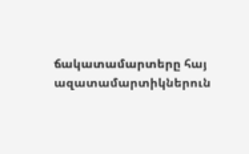ճակատամարտերը հայ ազատամարտիկներուն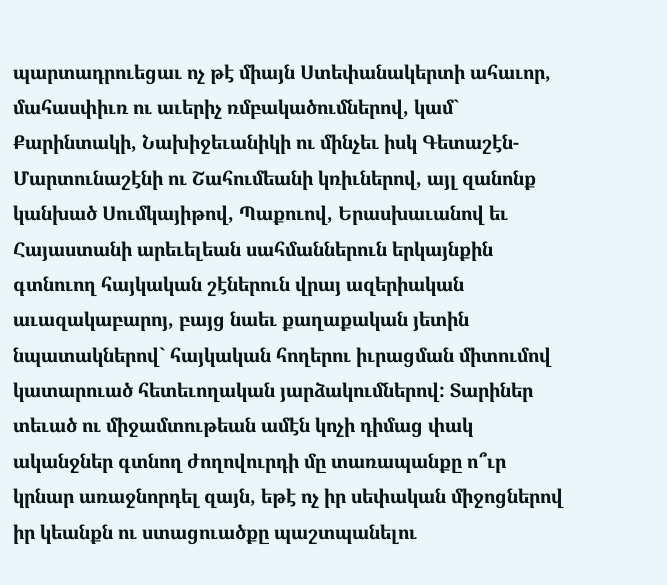պարտադրուեցաւ ոչ թէ միայն Ստեփանակերտի ահաւոր, մահասփիւռ ու աւերիչ ռմբակածումներով, կամ` Քարինտակի, Նախիջեւանիկի ու մինչեւ իսկ Գետաշէն-Մարտունաշէնի ու Շահումեանի կռիւներով, այլ զանոնք կանխած Սումկայիթով, Պաքուով, Երասխաւանով եւ Հայաստանի արեւելեան սահմաններուն երկայնքին գտնուող հայկական շէներուն վրայ ազերիական աւազակաբարոյ, բայց նաեւ քաղաքական յետին նպատակներով` հայկական հողերու իւրացման միտումով կատարուած հետեւողական յարձակումներով: Տարիներ տեւած ու միջամտութեան ամէն կոչի դիմաց փակ ականջներ գտնող ժողովուրդի մը տառապանքը ո՞ւր կրնար առաջնորդել զայն, եթէ ոչ իր սեփական միջոցներով իր կեանքն ու ստացուածքը պաշտպանելու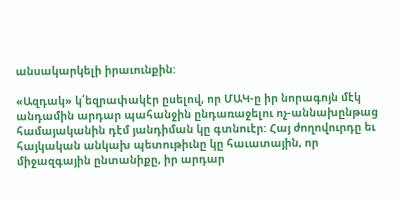անսակարկելի իրաւունքին:

«Ազդակ» կ՛եզրափակէր ըսելով, որ ՄԱԿ-ը իր նորագոյն մէկ անդամին արդար պահանջին ընդառաջելու ոչ-աննախընթաց համայականին դէմ յանդիման կը գտնուէր: Հայ ժողովուրդը եւ հայկական անկախ պետութիւնը կը հաւատային, որ միջազգային ընտանիքը, իր արդար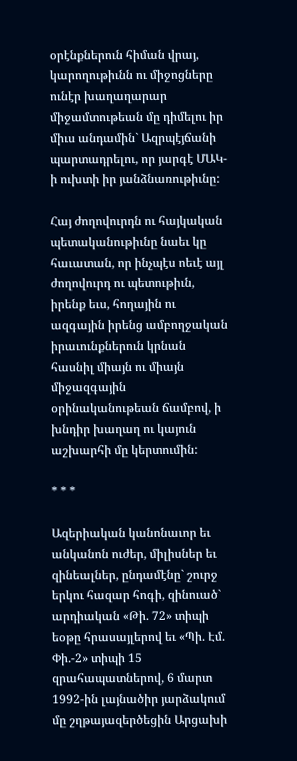օրէնքներուն հիման վրայ, կարողութիւնն ու միջոցները ունէր խաղաղարար միջամտութեան մը դիմելու իր միւս անդամին` Ազրպէյճանի պարտադրելու, որ յարգէ ՄԱԿ-ի ուխտի իր յանձնառութիւնը:

Հայ ժողովուրդն ու հայկական պետականութիւնը նաեւ կը հաւատան, որ ինչպէս ոեւէ այլ ժողովուրդ ու պետութիւն, իրենք եւս, հողային ու ազգային իրենց ամբողջական իրաւունքներուն կրնան հասնիլ միայն ու միայն միջազգային օրինականութեան ճամբով, ի խնդիր խաղաղ ու կայուն աշխարհի մը կերտումին:

* * *

Ազերիական կանոնաւոր եւ անկանոն ուժեր, միլիսներ եւ զինեալներ, ընդամէնը` շուրջ երկու հազար հոգի, զինուած` արդիական «Թի. 72» տիպի եօթը հրասայլերով եւ «Պի. Էմ. Փի.-2» տիպի 15 զրահապատներով, 6 մարտ 1992-ին լայնածիր յարձակում մը շղթայազերծեցին Արցախի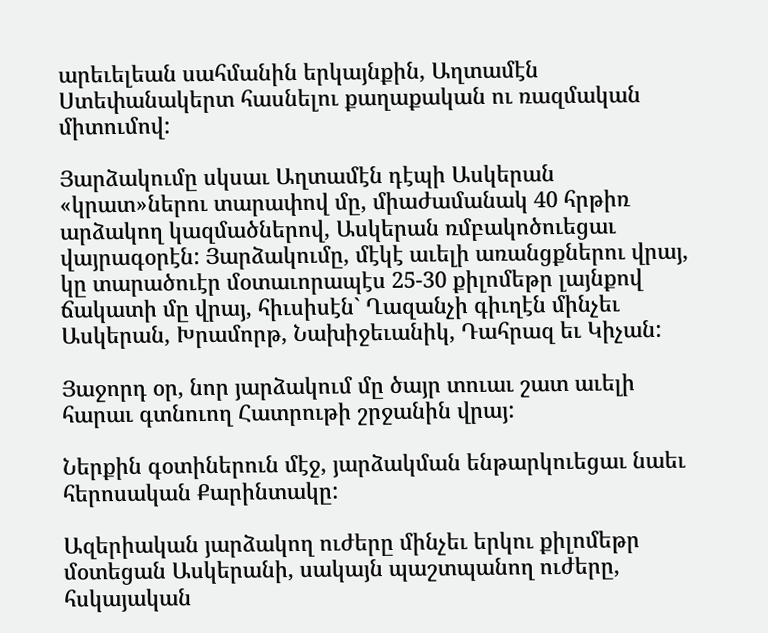արեւելեան սահմանին երկայնքին, Աղտամէն Ստեփանակերտ հասնելու քաղաքական ու ռազմական միտումով:

Յարձակումը սկսաւ Աղտամէն դէպի Ասկերան «կրատ»ներու տարափով մը, միաժամանակ 40 հրթիռ արձակող կազմածներով, Ասկերան ռմբակոծուեցաւ վայրագօրէն: Յարձակումը, մէկէ աւելի առանցքներու վրայ, կը տարածուէր մօտաւորապէս 25-30 քիլոմեթր լայնքով ճակատի մը վրայ, հիւսիսէն` Ղազանչի գիւղէն մինչեւ Ասկերան, Խրամորթ, Նախիջեւանիկ, Դահրազ եւ Կիչան:

Յաջորդ օր, նոր յարձակում մը ծայր տուաւ շատ աւելի հարաւ գտնուող Հատրութի շրջանին վրայ:

Ներքին գօտիներուն մէջ, յարձակման ենթարկուեցաւ նաեւ հերոսական Քարինտակը:

Ազերիական յարձակող ուժերը մինչեւ երկու քիլոմեթր մօտեցան Ասկերանի, սակայն պաշտպանող ուժերը, հսկայական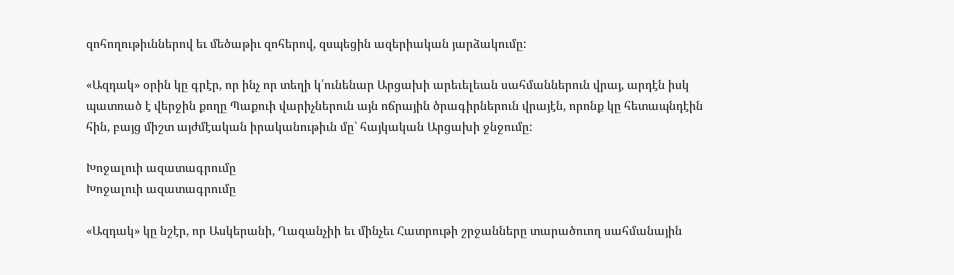զոհողութիւններով եւ մեծաթիւ զոհերով, զսպեցին ազերիական յարձակումը:

«Ազդակ» օրին կը գրէր, որ ինչ որ տեղի կ՛ունենար Արցախի արեւելեան սահմաններուն վրայ, արդէն իսկ պատռած է վերջին քողը Պաքուի վարիչներուն այն ոճրային ծրագիրներուն վրայէն, որոնք կը հետապնդէին հին, բայց միշտ այժմէական իրականութիւն մը` հայկական Արցախի ջնջումը:

Խոջալուի ազատագրումը
Խոջալուի ազատագրումը

«Ազդակ» կը նշէր, որ Ասկերանի, Ղազանչիի եւ մինչեւ Հատրութի շրջանները տարածուող սահմանային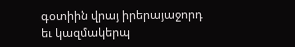գօտիին վրայ իրերայաջորդ եւ կազմակերպ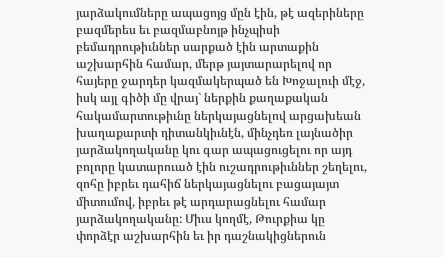յարձակումները ապացոյց մըն էին, թէ ազերիները բազմերես եւ բազմաբնոյթ ինչպիսի բեմադրութիւններ սարքած էին արտաքին աշխարհին համար, մերթ յայտարարելով որ հայերը ջարդեր կազմակերպած են Խոջալուի մէջ, իսկ այլ գիծի մը վրայ` ներքին քաղաքական հակամարտութիւնը ներկայացնելով արցախեան խաղաքարտի դիտանկիւնէն, մինչդեռ լայնածիր յարձակողականը կու գար ապացուցելու որ այդ բոլորը կատարուած էին ուշադրութիւններ շեղելու, զոհը իբրեւ դահիճ ներկայացնելու բացայայտ միտումով, իբրեւ թէ արդարացնելու համար յարձակողականը: Միւս կողմէ, Թուրքիա կը փորձէր աշխարհին եւ իր դաշնակիցներուն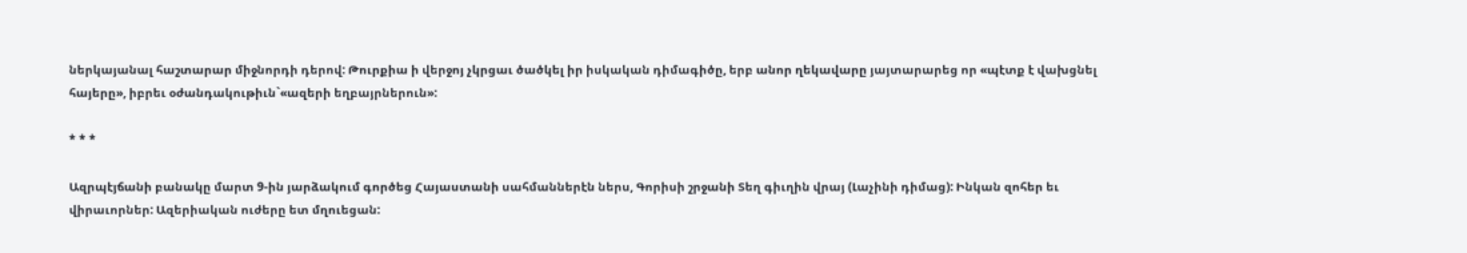ներկայանալ հաշտարար միջնորդի դերով: Թուրքիա ի վերջոյ չկրցաւ ծածկել իր իսկական դիմագիծը, երբ անոր ղեկավարը յայտարարեց որ «պէտք է վախցնել հայերը», իբրեւ օժանդակութիւն`«ազերի եղբայրներուն»:

* * *

Ազրպէյճանի բանակը մարտ 9-ին յարձակում գործեց Հայաստանի սահմաններէն ներս, Գորիսի շրջանի Տեղ գիւղին վրայ (Լաչինի դիմաց): Ինկան զոհեր եւ վիրաւորներ: Ազերիական ուժերը ետ մղուեցան: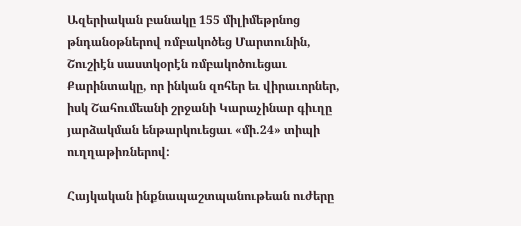Ազերիական բանակը 155 միլիմեթրնոց թնդանօթներով ռմբակոծեց Մարտունին, Շուշիէն սաստկօրէն ռմբակոծուեցաւ Քարինտակը, որ ինկան զոհեր եւ վիրաւորներ, իսկ Շահումեանի շրջանի Կարաչինար գիւղը յարձակման ենթարկուեցաւ «մի.24» տիպի ուղղաթիռներով:

Հայկական ինքնապաշտպանութեան ուժերը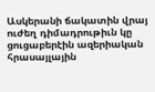Ասկերանի ճակատին վրայ ուժեղ դիմադրութիւն կը ցուցաբերէին ազերիական հրասայլային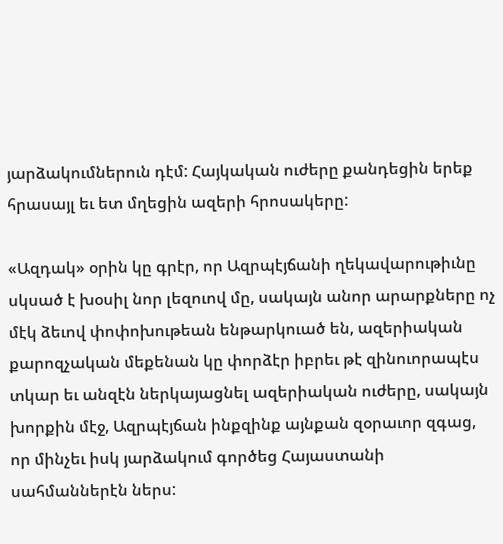յարձակումներուն դէմ: Հայկական ուժերը քանդեցին երեք հրասայլ եւ ետ մղեցին ազերի հրոսակերը:

«Ազդակ» օրին կը գրէր, որ Ազրպէյճանի ղեկավարութիւնը սկսած է խօսիլ նոր լեզուով մը, սակայն անոր արարքները ոչ մէկ ձեւով փոփոխութեան ենթարկուած են, ազերիական քարոզչական մեքենան կը փորձէր իբրեւ թէ զինուորապէս տկար եւ անզէն ներկայացնել ազերիական ուժերը, սակայն խորքին մէջ, Ազրպէյճան ինքզինք այնքան զօրաւոր զգաց, որ մինչեւ իսկ յարձակում գործեց Հայաստանի սահմաններէն ներս: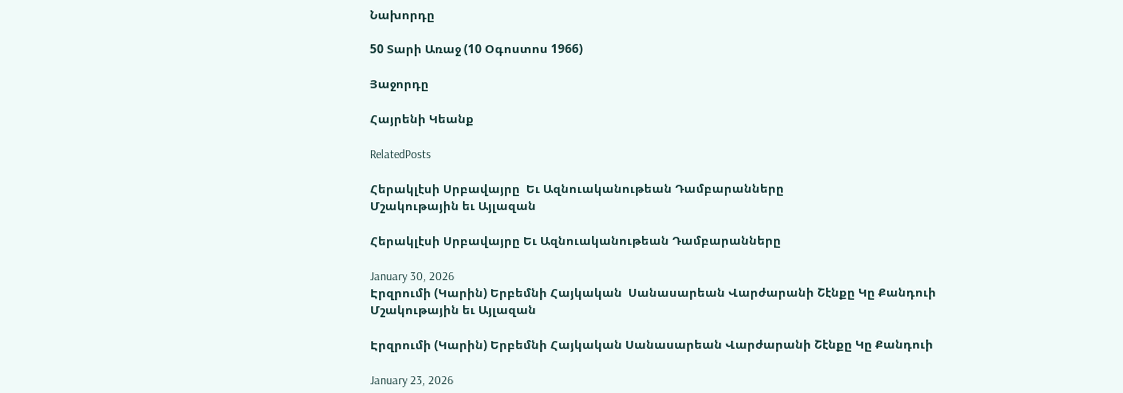Նախորդը

50 Տարի Առաջ (10 Օգոստոս 1966)

Յաջորդը

Հայրենի Կեանք

RelatedPosts

Հերակլէսի Սրբավայրը  Եւ Ազնուականութեան Դամբարանները
Մշակութային եւ Այլազան

Հերակլէսի Սրբավայրը Եւ Ազնուականութեան Դամբարանները

January 30, 2026
Էրզրումի (Կարին) Երբեմնի Հայկական  Սանասարեան Վարժարանի Շէնքը Կը Քանդուի
Մշակութային եւ Այլազան

Էրզրումի (Կարին) Երբեմնի Հայկական Սանասարեան Վարժարանի Շէնքը Կը Քանդուի

January 23, 2026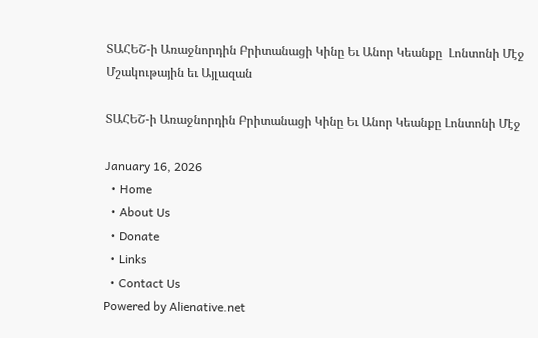ՏԱՀԵՇ-ի Առաջնորդին Բրիտանացի Կինը Եւ Անոր Կեանքը  Լոնտոնի Մէջ
Մշակութային եւ Այլազան

ՏԱՀԵՇ-ի Առաջնորդին Բրիտանացի Կինը Եւ Անոր Կեանքը Լոնտոնի Մէջ

January 16, 2026
  • Home
  • About Us
  • Donate
  • Links
  • Contact Us
Powered by Alienative.net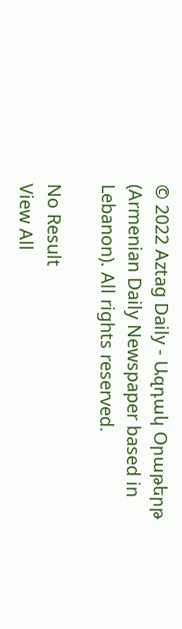© 2022 Aztag Daily - Ազդակ Օրաթերթ (Armenian Daily Newspaper based in Lebanon). All rights reserved.

No Result
View All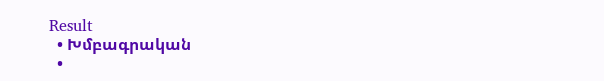Result
  • Խմբագրական
  •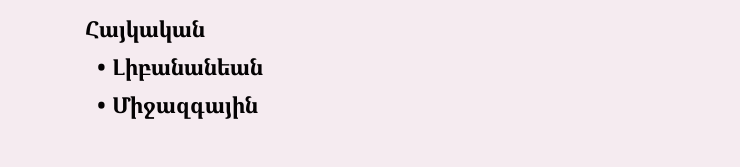Հայկական
  • Լիբանանեան
  • Միջազգային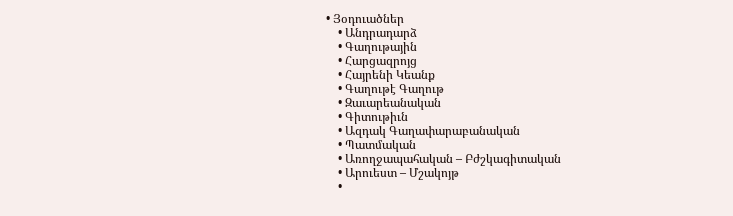• Յօդուածներ
    • Անդրադարձ
    • Գաղութային
    • Հարցազրոյց
    • Հայրենի Կեանք
    • Գաղութէ Գաղութ
    • Զաւարեանական
    • Գիտութիւն
    • Ազդակ Գաղափարաբանական
    • Պատմական
    • Առողջապահական – Բժշկագիտական
    • Արուեստ – Մշակոյթ
    •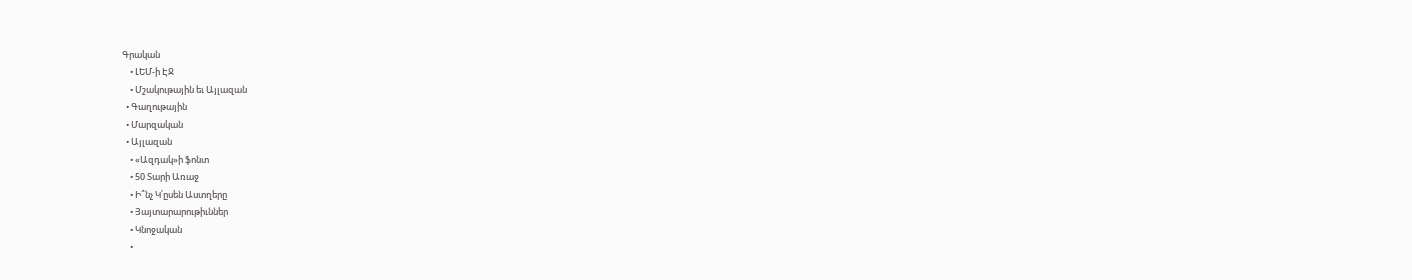Գրական
    • ԼԵՄ-ի ԷՋ
    • Մշակութային եւ Այլազան
  • Գաղութային
  • Մարզական
  • Այլազան
    • «Ազդակ»ի ֆոնտ
    • 50 Տարի Առաջ
    • Ի՞նչ Կ՛ըսեն Աստղերը
    • Յայտարարութիւններ
    • Կնոջական
    •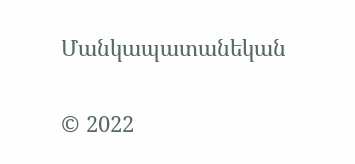Մանկապատանեկան

© 2022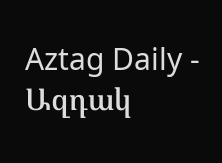Aztag Daily - Ազդակ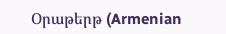Օրաթերթ (Armenian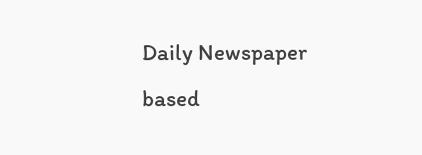Daily Newspaper based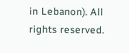in Lebanon). All rights reserved.